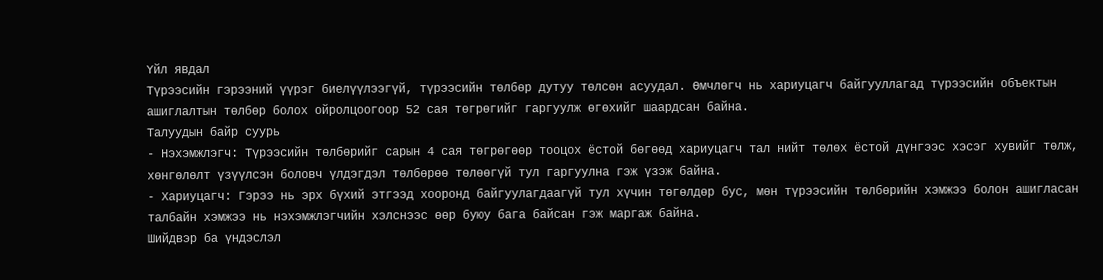Үйл явдал
Түрээсийн гэрээний үүрэг биелүүлээгүй, түрээсийн төлбөр дутуу төлсөн асуудал. Өмчлөгч нь хариуцагч байгууллагад түрээсийн объектын ашиглалтын төлбөр болох ойролцоогоор 52 сая төгрөгийг гаргуулж өгөхийг шаардсан байна.
Талуудын байр суурь
- Нэхэмжлэгч: Түрээсийн төлбөрийг сарын 4 сая төгрөгөөр тооцох ёстой бөгөөд хариуцагч тал нийт төлөх ёстой дүнгээс хэсэг хувийг төлж, хөнгөлөлт үзүүлсэн боловч үлдэгдэл төлбөрөө төлөөгүй тул гаргуулна гэж үзэж байна.
- Хариуцагч: Гэрээ нь эрх бүхий этгээд хооронд байгуулагдаагүй тул хүчин төгөлдөр бус, мөн түрээсийн төлбөрийн хэмжээ болон ашигласан талбайн хэмжээ нь нэхэмжлэгчийн хэлснээс өөр буюу бага байсан гэж маргаж байна.
Шийдвэр ба үндэслэл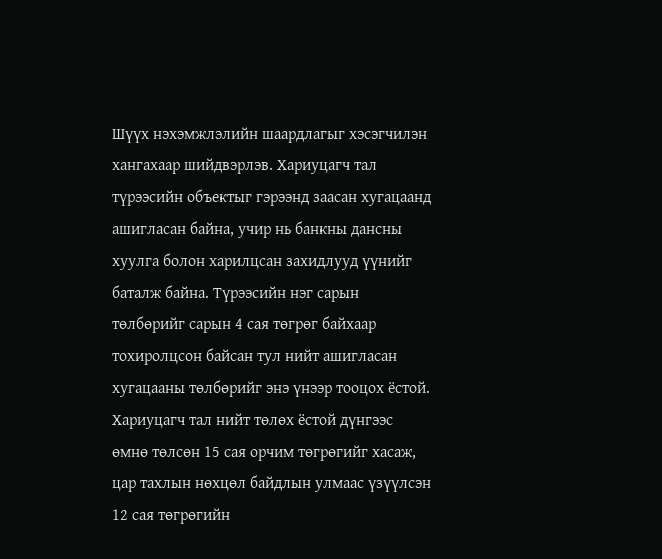Шүүх нэхэмжлэлийн шаардлагыг хэсэгчилэн хангахаар шийдвэрлэв. Хариуцагч тал түрээсийн объектыг гэрээнд заасан хугацаанд ашигласан байна, учир нь банкны дансны хуулга болон харилцсан захидлууд үүнийг баталж байна. Түрээсийн нэг сарын төлбөрийг сарын 4 сая төгрөг байхаар тохиролцсон байсан тул нийт ашигласан хугацааны төлбөрийг энэ үнээр тооцох ёстой. Хариуцагч тал нийт төлөх ёстой дүнгээс өмнө төлсөн 15 сая орчим төгрөгийг хасаж, цар тахлын нөхцөл байдлын улмаас үзүүлсэн 12 сая төгрөгийн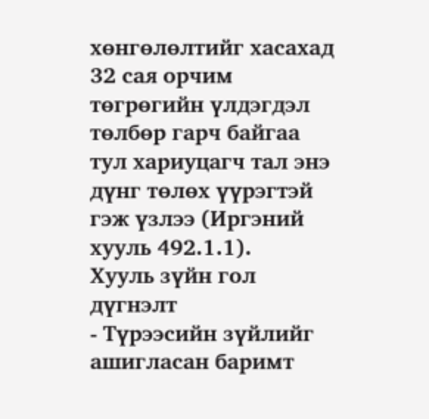хөнгөлөлтийг хасахад 32 сая орчим төгрөгийн үлдэгдэл төлбөр гарч байгаа тул хариуцагч тал энэ дүнг төлөх үүрэгтэй гэж үзлээ (Иргэний хууль 492.1.1).
Хууль зүйн гол дүгнэлт
- Түрээсийн зүйлийг ашигласан баримт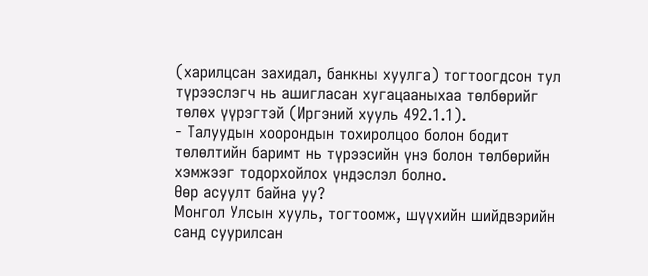(харилцсан захидал, банкны хуулга) тогтоогдсон тул түрээслэгч нь ашигласан хугацааныхаа төлбөрийг төлөх үүрэгтэй (Иргэний хууль 492.1.1).
- Талуудын хоорондын тохиролцоо болон бодит төлөлтийн баримт нь түрээсийн үнэ болон төлбөрийн хэмжээг тодорхойлох үндэслэл болно.
Өөр асуулт байна уу?
Монгол Улсын хууль, тогтоомж, шүүхийн шийдвэрийн санд суурилсан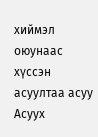хиймэл оюунаас хүссэн асуултаа асуу
Асуух